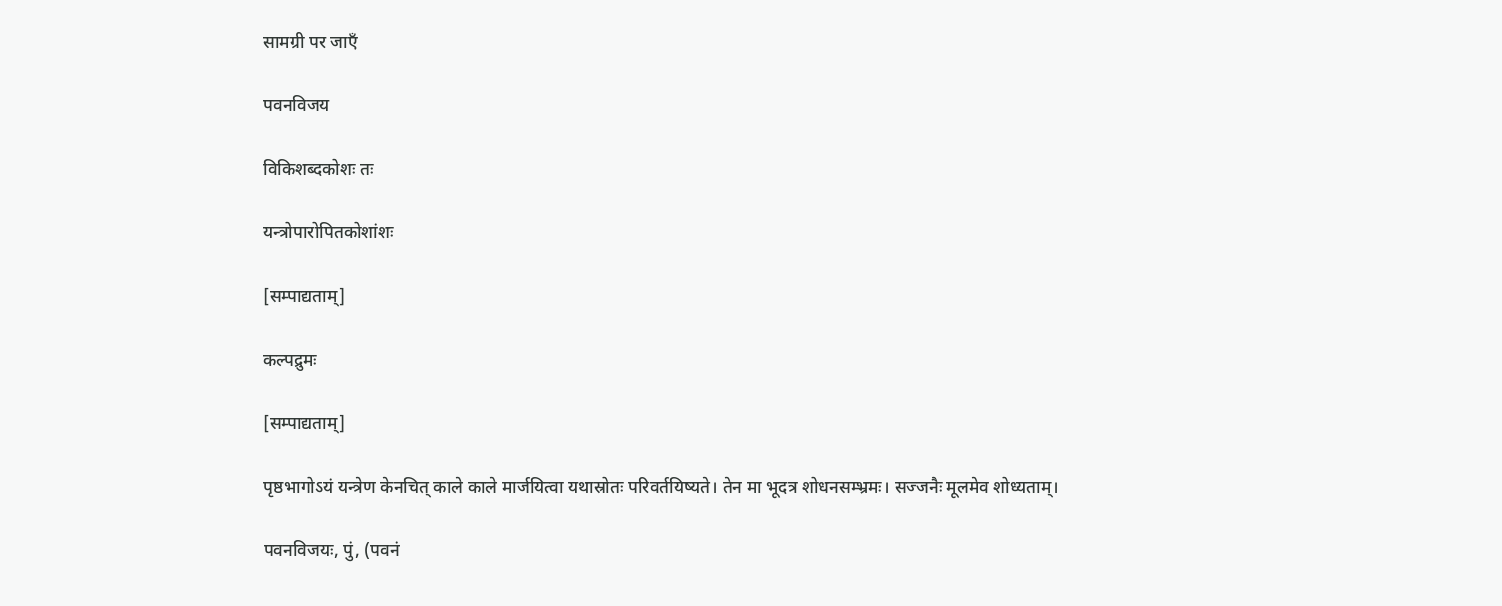सामग्री पर जाएँ

पवनविजय

विकिशब्दकोशः तः

यन्त्रोपारोपितकोशांशः

[सम्पाद्यताम्]

कल्पद्रुमः

[सम्पाद्यताम्]

पृष्ठभागोऽयं यन्त्रेण केनचित् काले काले मार्जयित्वा यथास्रोतः परिवर्तयिष्यते। तेन मा भूदत्र शोधनसम्भ्रमः। सज्जनैः मूलमेव शोध्यताम्।

पवनविजयः, पुं, (पवनं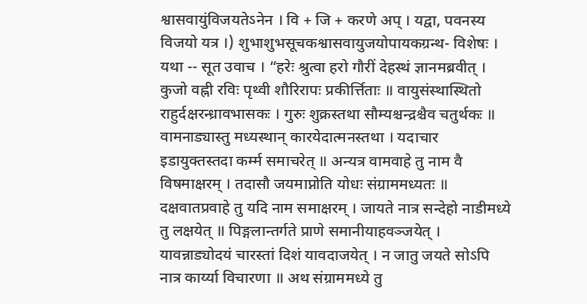श्वासवायुंविजयतेऽनेन । वि + जि + करणे अप् । यद्वा, पवनस्य विजयो यत्र ।) शुभाशुभसूचकश्वासवायुजयोपायकग्रन्थ- विशेषः । यथा -- सूत उवाच । “हरेः श्रुत्वा हरो गौरीं देहस्थं ज्ञानमब्रवीत् । कुजो वह्नी रविः पृथ्वी शौरिरापः प्रकीर्त्तिताः ॥ वायुसंस्थास्थितो राहुर्दक्षरन्ध्रावभासकः । गुरुः शुक्रस्तथा सौम्यश्चन्द्रश्चैव चतुर्थकः ॥ वामनाड्यास्तु मध्यस्थान् कारयेदात्मनस्तथा । यदाचार इडायुक्तस्तदा कर्म्म समाचरेत् ॥ अन्यत्र वामवाहे तु नाम वै विषमाक्षरम् । तदासौ जयमाप्नोति योधः संग्राममध्यतः ॥ दक्षवातप्रवाहे तु यदि नाम समाक्षरम् । जायते नात्र सन्देहो नाडीमध्ये तु लक्षयेत् ॥ पिङ्गलान्तर्गते प्राणे समानीयाहवञ्जयेत् । यावन्नाड्योदयं चारस्तां दिशं यावदाजयेत् । न जातु जयते सोऽपि नात्र कार्य्या विचारणा ॥ अथ संग्राममध्ये तु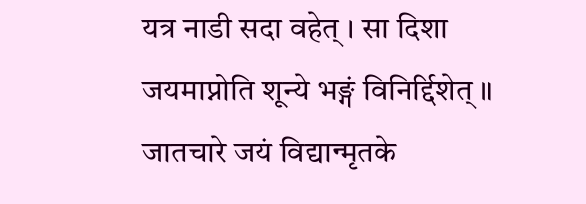यत्र नाडी सदा वहेत् । सा दिशा जयमाप्नोति शून्ये भङ्गं विनिर्द्दिशेत् ॥ जातचारे जयं विद्यान्मृतके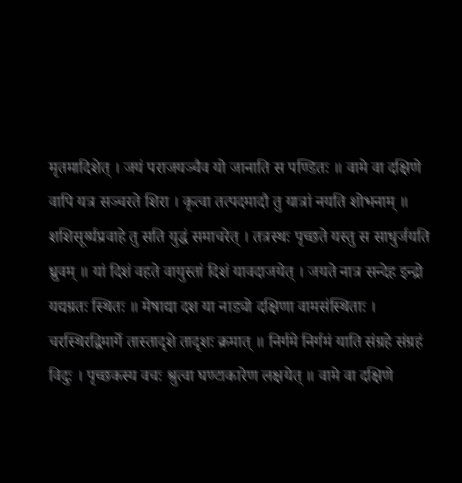मृतमादिशेत् । जयं पराजयञ्चैव यो जानाति स पण्डितः ॥ वामे वा दक्षिणे वापि यत्र सञ्चरते शिरा । कृत्वा तत्पदमादौ तु यात्रां नयति शोभनाम् ॥ शशिसूर्य्यप्रवाहे तु सति युद्धं समाचरेत् । तत्रस्थः पृच्छते यस्तु स साधुर्जयति ध्रुवम् ॥ यां दिशं वहते वायुस्तां दिशं यावदाजयेत् । जयते नात्र सन्देह इन्द्रो यद्यग्रतः स्थितः ॥ मेषाद्या दश या नाड्यो दक्षिणा वामसंस्थिताः । चरस्थिरद्विमार्गे तास्तादृशे तादृशः क्रमात् ॥ निर्गमे निर्गमं याति संग्रहे संग्रहं विदुः । पृच्छकस्य वचः श्रुत्वा घण्टाकारेण लक्षयेत् ॥ वामे वा दक्षिणे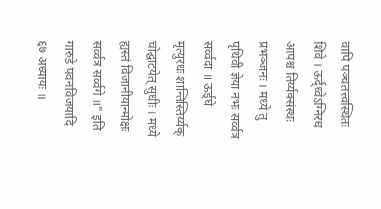वापि पञ्चतत्त्वस्थितः शिवे । ऊर्द्ध्वेऽग्निरध आपश्च तिर्य्यक्संस्थः प्रभञ्जनः । मध्ये तु पृथिवी ज्ञेया नभः सर्व्वत्र सर्व्वदा ॥ ऊर्ड्घे मृत्युरधः शान्तिस्तिर्य्यक् चोद्घाटयेत् सुधीः । मध्ये ह्यस्तं विजानीयान्मोक्षः सर्व्वत्र सर्व्वगे ॥” इति गारुडे पवनविजयादि ६७ अध्यायः ॥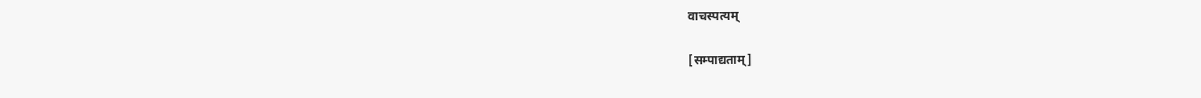वाचस्पत्यम्

[सम्पाद्यताम्]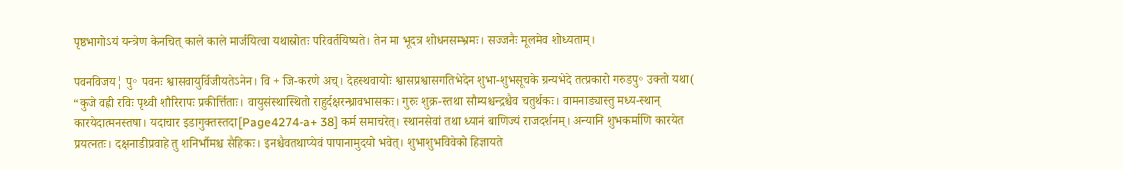पृष्ठभागोऽयं यन्त्रेण केनचित् काले काले मार्जयित्वा यथास्रोतः परिवर्तयिष्यते। तेन मा भूदत्र शोधनसम्भ्रमः। सज्जनैः मूलमेव शोध्यताम्।

पवनविजय¦ पु॰ पवनः श्वासवायुर्विजीयतेऽनेन। वि + जि-करणे अच्। देहस्थवायोः श्वासप्रश्वासगतिभेदेन शुभा-शुभसूचके ग्रन्यभेदे तत्प्रकारो गरुडपु॰ उक्तो यथा(
“कुजे वह्नी रविः पृथ्वी शौरिरापः प्रकीर्त्तिताः। वायुसंस्थास्थितो राहुर्दक्षरन्ध्रावभासकः। गुरुः शुक्र-स्तथा सौम्यश्चन्द्रश्चैव चतुर्थकः। वामनाड्यास्तु मध्य-स्थान् कारयेदात्मनस्तषा। यदाचार इडागुक्तस्तदा[Page4274-a+ 38] कर्म समाचरेत्। स्थानसेवां तथा ध्यानं बाणिज्यं राजदर्शनम्। अन्यानि शुभकर्माणि कारयेत प्रयत्नतः। दक्षनाडीप्रवाहे तु शनिर्भौमश्च सैहिकः। इनश्चैवतथाप्येवं पापानामुदयो भवेत्। शुभाशुभविवेको हिज्ञायते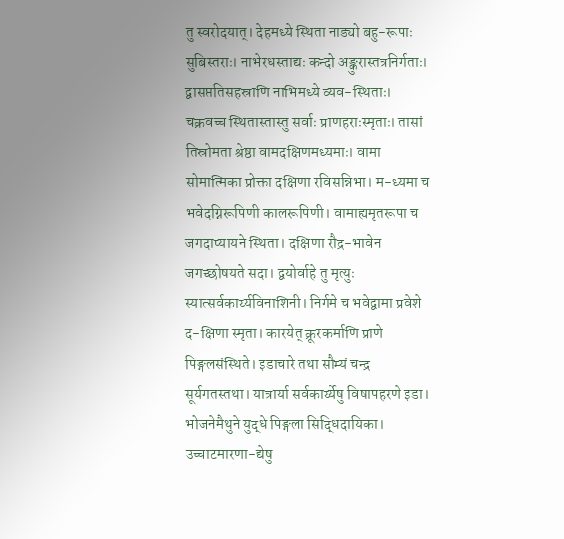तु स्वरोदयात्। देहमध्ये स्थिता नाड्यो बहु-रूपाः सुबिस्तराः। नाभेरधस्ताद्यः कन्दो अङ्कुरास्तत्रनिर्गताः। द्वासप्ततिसहस्राणि नाभिमध्ये व्यव-स्थिताः। चक्रवच्च स्थितास्तास्तु सर्वाः प्राणहराःस्मृताः। तासां तिस्रोमता श्रेष्ठा वामदक्षिणमध्यमाः। वामा सोमात्मिका प्रोक्ता दक्षिणा रविसन्निभा। म-ध्यमा च भवेदग्निरूपिणी कालरूपिणी। वामाह्यमृतरूपा च जगदाप्यायने स्थिता। दक्षिणा रौद्र-भावेन जगच्छोषयते सदा। द्वयोर्वाहे तु मृत्युः स्यात्सर्वकार्य्यविनाशिनी। निर्गमे च भवेद्वामा प्रवेशे द-क्षिणा स्मृता। कारयेत् क्रूरकर्माणि प्राणे पिङ्गलसंस्थिते। इडाचारे तथा सौम्यं चन्द्र सूर्यगतस्तथा। यात्रार्या सर्वकार्य्येषु विषापहरणे इडा। भोजनेमैथुने युद्धे पिङ्गला सिद्धिदायिका। उच्चाटमारणा-द्येषु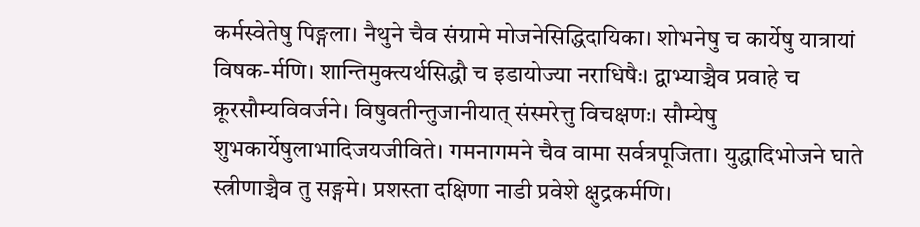कर्मस्वेतेषु पिङ्गला। नैथुने चैव संग्रामे मोजनेसिद्धिदायिका। शोभनेषु च कार्येषु यात्रायां विषक-र्मणि। शान्तिमुक्त्यर्थसिद्धौ च इडायोज्या नराधिषैः। द्वाभ्याञ्चैव प्रवाहे च क्रूरसौम्यविवर्जने। विषुवतीन्तुजानीयात् संस्मरेत्तु विचक्षणः। सौम्येषु शुभकार्येषुलाभादिजयजीविते। गमनागमने चैव वामा सर्वत्रपूजिता। युद्धादिभोजने घाते स्त्रीणाञ्चैव तु सङ्गमे। प्रशस्ता दक्षिणा नाडी प्रवेशे क्षुद्रकर्मणि।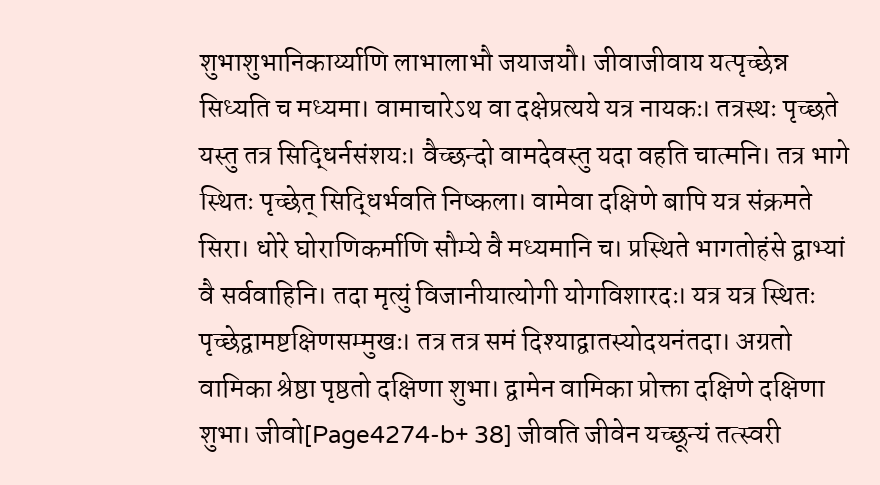शुभाशुभानिकार्य्याणि लाभालाभौ जयाजयौ। जीवाजीवाय यत्पृच्छेन्न सिध्यति च मध्यमा। वामाचारेऽथ वा दक्षेप्रत्यये यत्र नायकः। तत्रस्थः पृच्छते यस्तु तत्र सिद्धिर्नसंशयः। वैच्छन्दो वामदेवस्तु यदा वहति चात्मनि। तत्र भागे स्थितः पृच्छेत् सिद्धिर्भवति निष्कला। वामेवा दक्षिणे बापि यत्र संक्रमते सिरा। धोरे घोराणिकर्माणि सौम्ये वै मध्यमानि च। प्रस्थिते भागतोहंसे द्वाभ्यां वै सर्ववाहिनि। तदा मृत्युं विजानीयात्योगी योगविशारदः। यत्र यत्र स्थितः पृच्छेद्वामष्टक्षिणसम्मुखः। तत्र तत्र समं दिश्याद्वातस्योदयनंतदा। अग्रतो वामिका श्रेष्ठा पृष्ठतो दक्षिणा शुभा। द्वामेन वामिका प्रोक्ता दक्षिणे दक्षिणा शुभा। जीवो[Page4274-b+ 38] जीवति जीवेन यच्छून्यं तत्स्वरी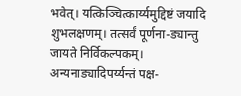भवेत्। यत्किञ्चित्कार्य्यमुद्दिष्टं जयादि शुभलक्षणम्। तत्सर्वं पूर्णना-ड्यान्तु जायते निर्विकल्पकम्। अन्यनाड्यादिपर्य्यन्तं पक्ष-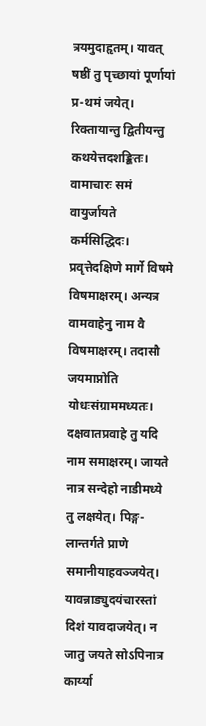त्रयमुदाहृतम्। यावत् षष्ठीं तु पृच्छायां पूर्णायां प्र-थमं जयेत्। रिक्तायान्तु द्वितीयन्तु कथयेत्तदशङ्कितः। वामाचारः समं वायुर्जायते कर्मसिद्धिदः। प्रवृत्तेदक्षिणे मार्गे विषमे विषमाक्षरम्। अन्यत्र वामवाहेनु नाम वै विषमाक्षरम्। तदासौ जयमाप्नोति योधःसंग्राममध्यतः। दक्षवातप्रवाहे तु यदि नाम समाक्षरम्। जायते नात्र सन्देहो नाडीमध्ये तु लक्षयेत्। पिङ्ग-लान्तर्गते प्राणे समानीयाहवञ्जयेत्। यावन्नाड्युदयंचारस्तां दिशं यावदाजयेत्। न जातु जयते सोऽपिनात्र कार्य्या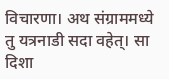विचारणा। अथ संग्राममध्ये तु यत्रनाडी सदा वहेत्। सा दिशा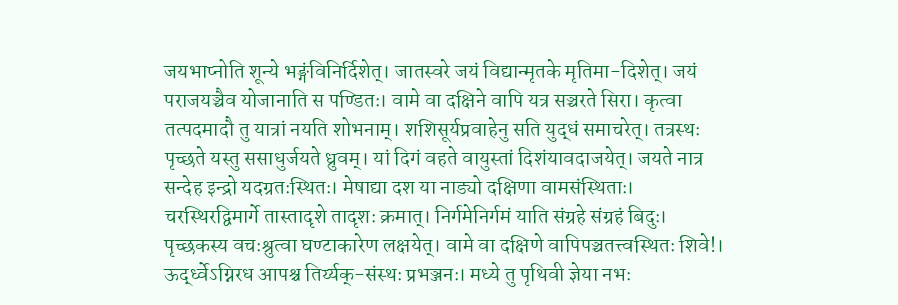जयभाप्नोति शून्ये भङ्गंविनिर्दिशेत्। जातस्वरे जयं विद्यान्मृतके मृतिमा-दिशेत्। जयं पराजयञ्चैव योजानाति स पण्डितः। वामे वा दक्षिने वापि यत्र सञ्चरते सिरा। कृत्वा तत्पदमादौ तु यात्रां नयति शोभनाम्। शशिसूर्यप्रवाहेनु सति युद्धं समाचरेत्। तत्रस्थः पृच्छते यस्तु ससाधुर्जयते ध्रुवम्। यां दिगं वहते वायुस्तां दिशंयावदाजयेत्। जयते नात्र सन्देह इन्द्रो यदग्रतःस्थितः। मेषाद्या दश या नाड्यो दक्षिणा वामसंस्थिताः। चरस्थिरद्विमार्गे तास्तादृशे तादृशः क्रमात्। निर्गमेनिर्गमं याति संग्रहे संग्रहं बिदुः। पृच्छकस्य वचःश्रुत्वा घण्टाकारेण लक्षयेत्। वामे वा दक्षिणे वापिपञ्चतत्त्वस्थितः शिवे!। ऊर्द्ध्वेऽग्निरध आपश्च तिर्य्यक्-संस्थः प्रभञ्जनः। मध्ये तु पृथिवी ज्ञेया नभः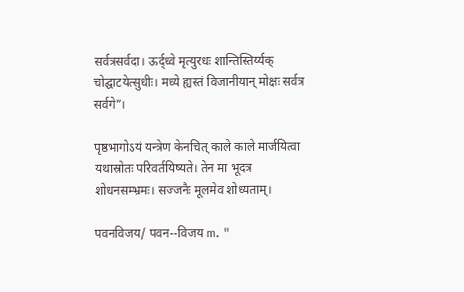सर्वत्रसर्वदा। ऊर्द्ध्वे मृत्युरधः शान्तिस्तिर्य्यक् चोद्घाटयेत्सुधीः। मध्ये ह्यस्तं विजानीयान् मोक्षः सर्वत्र सर्वगे”।

पृष्ठभागोऽयं यन्त्रेण केनचित् काले काले मार्जयित्वा यथास्रोतः परिवर्तयिष्यते। तेन मा भूदत्र शोधनसम्भ्रमः। सज्जनैः मूलमेव शोध्यताम्।

पवनविजय/ पवन--विजय m. "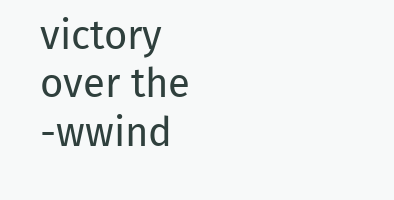victory over the -wwind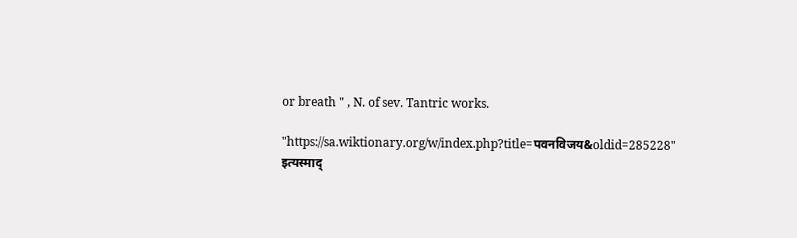or breath " , N. of sev. Tantric works.

"https://sa.wiktionary.org/w/index.php?title=पवनविजय&oldid=285228" इत्यस्माद्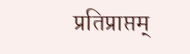प्रतिप्राप्तम्